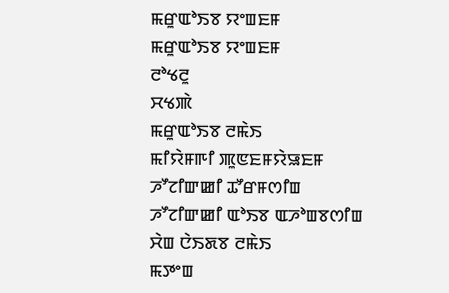ꯃꯔꯨꯑꯣꯏꯕ ꯌꯦꯡꯐꯝ
ꯃꯔꯨꯑꯣꯏꯕ ꯌꯦꯡꯐꯝ
ꯂꯣꯠꯂꯨ
ꯆꯠꯄꯥ
ꯃꯔꯨꯑꯣꯏꯕ ꯂꯃꯥꯏ
ꯃꯤꯌꯥꯝꯒꯤ ꯄꯨꯟꯐꯝꯌꯥꯎꯐꯝ
ꯍꯧꯖꯤꯛꯀꯤ ꯊꯧꯔꯝꯁꯤꯡ
ꯍꯧꯖꯤꯛꯀꯤ ꯑꯣꯏꯕ ꯑꯍꯣꯡꯕꯁꯤꯡ
ꯆꯥꯡ ꯅꯥꯏꯗꯕ ꯂꯃꯥꯏ
ꯃꯇꯦꯡ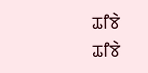ꯊꯤꯕꯥ
ꯊꯤꯕꯥ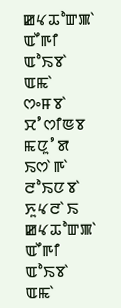ꯀꯠꯊꯣꯛꯄꯥ
ꯑꯩꯒꯤ ꯑꯣꯏꯕꯥ ꯑꯃꯥ ꯁꯦꯝꯕꯥ
ꯆꯪꯁꯤꯟꯕ ꯃꯅꯨꯪꯗ
ꯏꯁꯥꯒꯥ ꯂꯣꯏꯅꯕꯥ ꯈꯨꯠꯂꯥꯏ
ꯀꯠꯊꯣꯛꯄꯥ
ꯑꯩꯒꯤ ꯑꯣꯏꯕꯥ ꯑꯃꯥ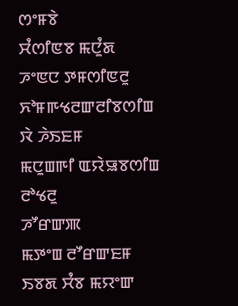ꯁꯦꯝꯕꯥ
ꯆꯪꯁꯤꯟꯕ ꯃꯅꯨꯪꯗ
ꯍꯦꯟꯅ ꯇꯝꯁꯤꯟꯂꯨ
ꯈꯣꯝꯒꯠꯂꯛꯂꯤꯕꯁꯤꯡ
ꯋꯥ ꯍꯥꯏꯐꯝ
ꯃꯅꯨꯡꯒꯤ ꯑꯌꯥꯎꯕꯁꯤꯡ
ꯂꯣꯠꯂꯨ
ꯍꯧꯔꯛꯄ
ꯃꯇꯦꯡ ꯂꯧꯔꯛꯐꯝ
ꯏꯕꯗ ꯆꯪꯕ ꯃꯌꯦꯛ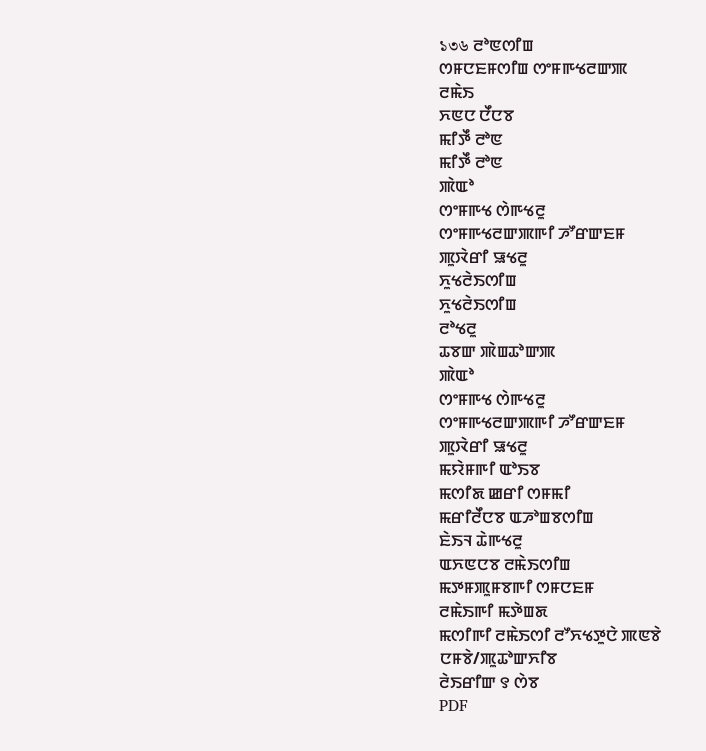১৩৬ ꯂꯣꯟꯁꯤꯡ
ꯁꯝꯅꯐꯝꯁꯤꯡ ꯁꯦꯝꯒꯠꯂꯛꯄ
ꯂꯃꯥꯏ
ꯈꯟꯅ ꯅꯩꯅꯕ
ꯃꯤꯇꯩ ꯂꯣꯟ
ꯃꯤꯇꯩ ꯂꯣꯟ
ꯄꯥꯑꯣ
ꯁꯦꯝꯒꯠ ꯁꯥꯒꯠꯂꯨ
ꯁꯦꯝꯒꯠꯂꯛꯄꯒꯤ ꯍꯧꯔꯛꯐꯝ
ꯄꯨꯋꯥꯔꯤ ꯎꯠꯂꯨ
ꯈꯨꯠꯂꯥꯏꯁꯤꯡ
ꯈꯨꯠꯂꯥꯏꯁꯤꯡ
ꯂꯣꯠꯂꯨ
ꯊꯕꯛ ꯄꯥꯡꯊꯣꯛꯄ
ꯄꯥꯑꯣ
ꯁꯦꯝꯒꯠ ꯁꯥꯒꯠꯂꯨ
ꯁꯦꯝꯒꯠꯂꯛꯄꯒꯤ ꯍꯧꯔꯛꯐꯝ
ꯄꯨꯋꯥꯔꯤ ꯎꯠꯂꯨ
ꯃꯌꯥꯝꯒꯤ ꯑꯣꯏꯕ
ꯃꯁꯤꯗ ꯀꯔꯤ ꯁꯝꯃꯤ
ꯃꯔꯤꯂꯩꯅꯕ ꯑꯍꯣꯡꯕꯁꯤꯡ
ꯐꯥꯏꯜ ꯊꯥꯒꯠꯂꯨ
ꯑꯈꯟꯅꯕ ꯂꯃꯥꯏꯁꯤꯡ
ꯃꯇꯝꯄꯨꯝꯕꯒꯤ ꯁꯝꯅꯐꯝ
ꯂꯃꯥꯏꯒꯤ ꯃꯇꯥꯡꯗ
ꯃꯁꯤꯒꯤ ꯂꯃꯥꯏꯁꯤ ꯂꯧꯈꯠꯇꯨꯅꯥ ꯄꯟꯕꯥ
ꯅꯝꯕꯥ/ꯄꯨꯊꯣꯛꯈꯤꯕ
ꯂꯥꯏꯔꯤꯛ ꯱ ꯁꯥꯕ
PDF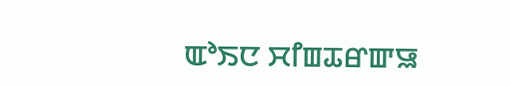ꯑꯣꯏꯅ ꯆꯤꯡꯊꯔꯛꯎ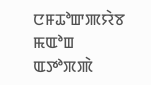ꯅꯝꯊꯣꯛꯄꯌꯥꯕ ꯃꯑꯣꯡ
ꯑꯇꯣꯞꯄꯥ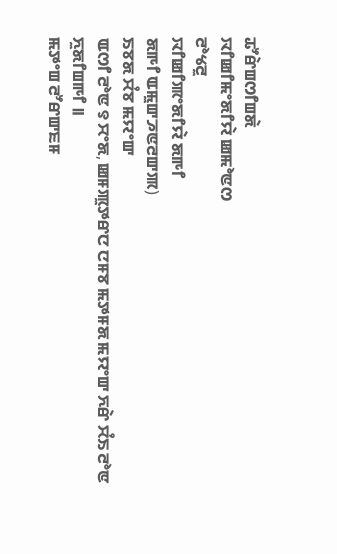ꯊꯧꯔꯥꯡꯁꯤꯡꯗꯥ
ꯋꯤꯀꯤꯃꯦꯗꯤꯌꯥ ꯀꯃꯣꯟꯁ
ꯂꯣꯠꯂꯨ
ꯋꯤꯀꯤꯄꯦꯗꯤꯌꯥ ꯗꯒꯤ
ꯗꯒꯤ ꯑꯃꯨꯛꯍꯟꯂꯛꯄ)
ꯏꯕꯗ ꯆꯪꯕ ꯃꯌꯦꯛ
ꯑꯁꯤ ꯂꯣꯟ ꯱ ꯆꯦꯗ, ꯀꯝꯄꯨꯇꯔꯅ ꯅꯝꯕ ꯃꯇꯝꯗ ꯃꯌꯦꯛ ꯈꯔꯥ ꯆꯪꯏ ꯂꯣꯟ ꯈꯨꯗꯤꯡꯒꯤ ꯫
ꯃꯇꯦꯡ ꯂꯧꯔꯛꯐꯝ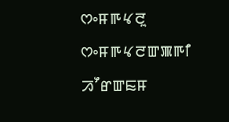ꯁꯦꯝꯒꯠꯂꯨ
ꯁꯦꯝꯒꯠꯂꯛꯄꯒꯤ ꯍꯧꯔꯛꯐꯝ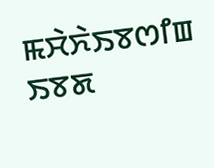ꯃꯆꯥꯈꯥꯏꯕꯁꯤꯡ
ꯏꯕꯗ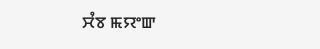ꯆꯪꯕ ꯃꯌꯦꯛ